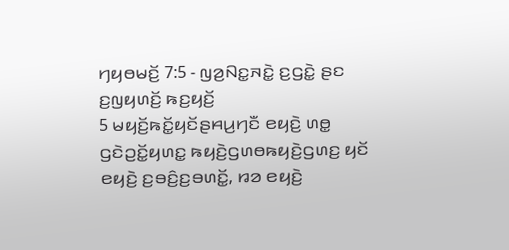ꤚꤟꤥꤗꤢꤩ꤬ 7:5 - ꤜꤤ꤬ꤡꤢ꤭ꤏꤢꤧ꤭ ꤢ꤬ꤞꤢꤧ꤭ ꤔꤢ ꤢ꤬ꤜꤟꤛꤢꤩ꤬ ꤒꤢ꤬ꤟꤢꤩ꤬
5 ꤗꤟꤢꤩ꤬ꤒꤢꤩ꤭ꤟꤢꤩꤔꤌꤣ꤬ꤚꤢꤪ ꤕꤟꤢꤧ꤬ ꤛꤥ꤭ ꤞꤢꤧꤑꤢꤩ꤭ꤟꤛꤢ꤭ ꤒꤟꤢꤧ꤬ꤞꤛꤥꤒꤟꤢꤧ꤬ꤞꤛꤢ꤬ ꤟꤢꤩ ꤕꤟꤢꤧ꤬ ꤢ꤬ꤋꤢꤨ꤬ꤢ꤬ꤋꤛꤢꤩ꤭, ꤙꤤ ꤕꤟꤢꤧ꤬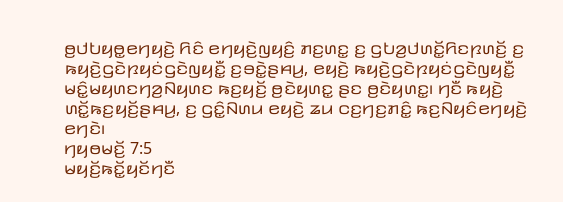ꤥ꤬ꤓꤝꤟꤥ꤭ꤕꤚꤟꤢꤧ꤬ ꤖꤢꤨ ꤕꤚꤟꤢꤧ꤬ꤜꤟꤢꤨ꤬ ꤊꤢ꤬ꤛꤢ꤭ ꤢ꤬ ꤞꤝꤤ꤬ꤓꤛꤢꤩ꤭ꤖꤢꤐꤛꤢꤩ꤬ ꤢ꤬ ꤒꤟꤢꤧ꤬ꤞꤢꤧꤐꤟꤢꤦꤞꤢꤧꤜꤟꤢꤪ꤭ ꤢ꤬ꤋꤢꤧ꤭ꤔꤌꤣ꤬, ꤕꤟꤢꤧ꤬ ꤒꤟꤢꤧ꤬ꤞꤢꤧꤐꤟꤢꤦꤞꤢꤧꤜꤟꤢꤪ꤭ ꤗꤢꤨ꤭ꤗꤟꤛꤢꤚꤤ꤬ꤡꤟꤛꤢ ꤒꤢ꤬ꤟꤢꤩ꤬ ꤥ꤬ꤢꤧꤟꤛꤢ꤭ ꤔꤢ ꤥ꤬ꤢꤧꤟꤛꤢ꤭꤯ ꤚꤢꤪ ꤒꤟꤢꤧ꤬ ꤛꤢꤩ꤭ꤒꤢ꤬ꤟꤢꤩ꤬ꤔꤌꤣ꤬, ꤢ꤬ ꤞꤢꤨ꤭ꤡꤛꤣ ꤕꤟꤢꤧ꤬ ꤘꤣ ꤍꤢ꤬ꤚꤢ꤬ꤊꤢꤨ꤭ ꤒꤢ꤬ꤡꤟꤢꤨꤕꤚꤟꤢꤧ꤬ ꤕꤚꤢꤧ꤯
ꤚꤟꤥꤗꤢꤩ꤬ 7:5
ꤗꤟꤢꤩ꤬ꤒꤢꤩ꤭ꤟꤢꤩꤚꤢꤪ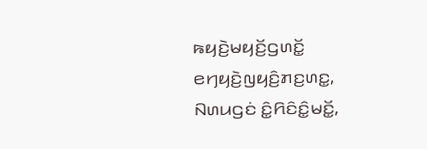ꤒꤟꤢꤧ꤬ꤗꤟꤢꤩ꤬ꤞꤛꤢꤩ꤭ ꤕꤚꤟꤢꤧ꤬ꤜꤟꤢꤨ꤬ꤊꤢ꤬ꤛꤢ꤭, ꤡꤛꤣꤞꤢꤦ ꤢꤨ꤭ꤖꤢꤨꤢꤨ꤭ꤗꤢꤩ꤭,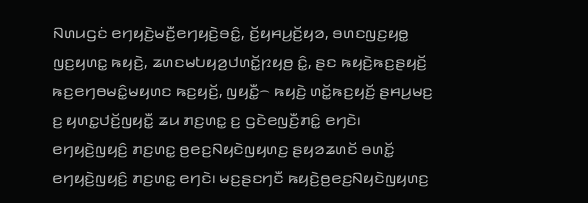ꤡꤛꤣꤞꤢꤦ ꤕꤚꤟꤢꤧ꤬ꤗꤢꤪ꤬ꤕꤚꤟꤢꤧ꤬ꤋꤢꤨ꤭, ꤢꤩ꤬ꤟꤌꤣ꤬ꤢꤩ꤬ꤟꤤ, ꤋꤛꤢꤜꤢ꤬ꤟꤥ꤭ ꤜꤢ꤬ꤟꤛꤢ꤭ ꤒꤟꤢꤧ꤬, ꤘꤛꤢꤗꤝꤟꤤ꤬ꤓꤛꤢꤩ꤭ꤐꤟꤥ꤬ ꤢꤨ꤭, ꤔꤢ ꤒꤟꤢꤧ꤬ꤒꤢ꤬ꤔꤟꤢꤩ꤬ ꤒꤢ꤬ꤕꤚꤥꤗꤢꤨ꤭ꤗꤟꤛꤢ ꤒꤢ꤬ꤟꤢꤩ꤬, ꤜꤟꤢꤪ꤭꤮ ꤒꤟꤢꤧ꤬ ꤛꤢꤩ꤭ꤒꤢ꤬ꤟꤢꤩ꤬ ꤔꤌꤣ꤬ꤗꤢ꤬ ꤢ꤬ ꤟꤛꤢ꤭ꤓꤢꤩ꤬ꤜꤟꤢꤪ꤭ ꤘꤣ ꤊꤢ꤬ꤛꤢ꤭ ꤢ꤬ ꤞꤢꤧꤕꤜꤢꤪ꤬ꤊꤢꤨ꤭ ꤕꤚꤢꤧ꤯
ꤕꤚꤟꤢꤧ꤬ꤜꤟꤢꤨ꤬ ꤊꤢ꤬ꤛꤢ꤭ ꤥ꤬ꤕꤢ꤬ꤡꤟꤢꤧꤜꤟꤛꤢ꤬ ꤔꤟꤤꤘꤛꤢꤩ ꤋꤛꤢꤩ꤭ ꤕꤚꤟꤢꤧ꤬ꤜꤟꤢꤨ꤬ ꤊꤢ꤬ꤛꤢ꤭ ꤕꤚꤢꤧ꤯ ꤗꤢ꤬ꤔꤢꤚꤢꤪ ꤒꤟꤢꤧ꤬ꤥ꤬ꤕꤢ꤬ꤡꤟꤢꤧꤜꤟꤛꤢ꤬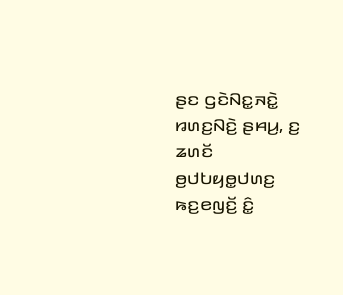ꤔꤢ ꤞꤢꤧꤡꤢ꤭ꤏꤢꤧ꤭ ꤙꤛꤢ꤬ꤡꤢꤧ꤬ ꤔꤌꤣ꤬, ꤢ꤬ ꤘꤛꤢꤩ ꤥ꤬ꤓꤝꤟꤥ꤭ꤓꤛꤢ꤬ ꤒꤢ꤬ꤕꤜꤢꤩ꤬ ꤢꤨ꤭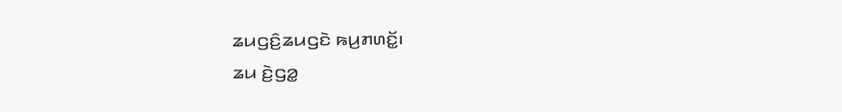ꤘꤣꤞꤢꤨ꤬ꤘꤣꤞꤢꤧ ꤒꤣ꤬ꤊꤛꤢꤩ꤭꤯
ꤘꤣ ꤢꤧ꤬ꤞꤤ꤭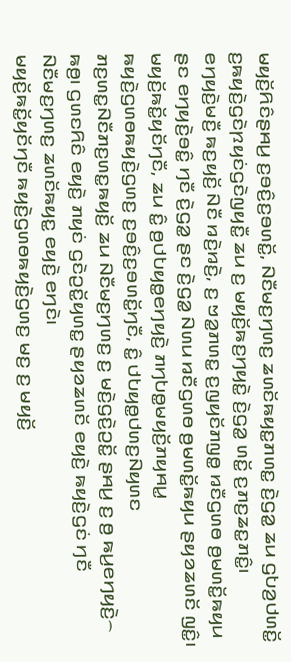ꤗꤟꤢꤩ꤬ꤖꤢꤨꤔꤌꤣ꤬ ꤢ꤬ꤋꤢꤨ꤬ꤢ꤬ꤋꤛꤢꤩ꤭, ꤡꤢꤪꤗꤢ꤬ꤚꤛꤢ꤬ ꤘꤛꤢꤩꤒꤟꤢ꤭ꤊꤛꤢ꤭ ꤢꤧ꤬ꤞꤤ꤭ ꤘꤣ ꤞꤝꤤ꤬ꤓꤛꤢꤩ꤭ ꤢ꤬ꤒꤟꤢꤧ꤬ꤞꤢꤧꤐꤟꤢꤦꤞꤢꤧꤜꤟꤢꤪ꤭ ꤘꤣ ꤢ꤬ ꤗꤟꤢꤩ꤬ꤒꤢ꤬ꤚꤟꤢꤧ꤭ ꤢꤧ꤬ꤞꤤ꤭ ꤛꤢꤩ꤭ ꤢ꤬ꤊꤢ꤬ꤘꤢ꤭ꤊꤢꤨ꤭꤯ ꤕꤚꤟꤢꤧ꤬ꤗꤢꤪ꤬ ꤒꤢ꤬ꤟꤢꤩ꤬ ꤡꤢꤪ ꤙꤢꤧ꤬ꤙꤢꤧ꤬, ꤢ꤬ ꤠꤤ꤭ꤊꤛꤢ꤭ ꤢ꤬ꤜꤟꤢꤩꤊꤜꤥ꤭ ꤙꤢꤪꤞꤛꤥ ꤥ꤬ꤗꤛꤢꤩ꤭ꤒꤟꤣ ꤔꤢ ꤕꤚꤟꤢꤧ꤬ꤋꤢꤨ꤭ ꤚꤢꤪ ꤢꤧ꤬ꤞꤤ꤭ ꤔꤢ ꤢꤧ꤬ꤞꤤ꤭ ꤡꤛꤣ ꤙꤢꤪꤞꤛꤥ ꤥ꤬ꤗꤛꤢꤩ꤭ꤒꤟꤣ ꤔꤟꤤꤘꤛꤢꤩ ꤜꤢꤨ꤭꤯
ꤗꤟꤢꤩ꤬ꤒꤢꤩ꤭ꤟꤢꤩꤚꤢꤪ, ꤘꤣ ꤢꤨ꤭ ꤥ꤬ꤓꤝꤟꤥ꤭ꤕꤚꤟꤢꤧ꤬ ꤊꤚꤝꤥ꤭ꤗꤟꤢꤩ꤬ꤊꤟꤌꤣ꤭ ꤒꤟꤢꤧ꤬ꤞꤛꤥꤒꤟꤢꤧ꤬ꤞꤛꤢ꤬ ꤢ꤬ꤋꤢꤨ꤬ꤢ꤬ꤋꤛꤢꤩ꤭ꤚꤢꤪ, ꤢꤨ꤭ ꤓꤝꤟꤥ꤭ꤓꤛꤢ꤬ꤡꤟꤛꤢ ꤊꤢ꤬ꤛꤢ꤭ꤡꤢꤪꤊꤢ꤬ꤛꤢ꤭ꤒꤟꤢꤩ꤬ ꤘꤣ ꤡꤢꤪꤗꤢ꤬ꤚꤛꤢ꤬ ꤢ꤬ ꤗꤢꤧ꤬ꤞꤢꤧ꤬ꤑꤢꤩ꤭ ꤔꤌꤣ꤬ ꤢ꤬ ꤥ꤬ ꤒꤣ꤬ꤕꤚꤟꤢꤧ꤬꤮ ꤒꤥ꤬꤯ ꤞꤛꤢꤖꤢꤨ ꤕꤟꤢꤧ꤬ ꤊꤟꤢꤦ ꤞꤢꤧꤑꤢꤩ꤭ꤟꤛꤢ꤭ ꤔꤟꤤꤘꤛꤢꤩ ꤕꤟꤢꤧ꤬ ꤒꤟꤢꤧ꤬ꤞꤢꤦ ꤚꤢꤪ ꤡꤢꤪꤗꤢ꤬ꤚꤛꤢ꤬ ꤘꤛꤢꤩꤒꤟꤢ꤭ ꤕꤟꤢꤧ꤬ ꤕꤚꤢꤧ꤯
ꤗꤟꤢꤩ꤬ꤒꤢꤩ꤭ꤟꤢꤩꤚꤢꤪ ꤒꤟꤢꤧ꤬ꤞꤛꤥꤒꤟꤢꤧ꤬ꤞꤛꤢ꤬ ꤗꤢ꤬ ꤢ꤬ ꤗꤟꤢꤩ꤬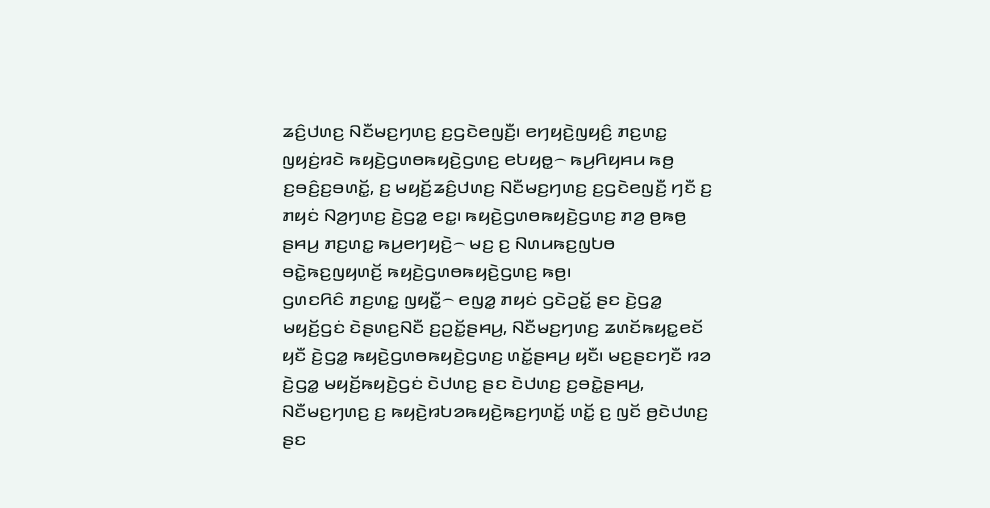ꤘꤢꤨ꤬ꤓꤛꤢ꤬ ꤡꤢꤪꤗꤢ꤬ꤚꤛꤢ꤬ ꤢ꤬ꤞꤢꤧꤕꤜꤢꤪ꤬꤯ ꤕꤚꤟꤢꤧ꤬ꤜꤟꤢꤨ꤬ ꤊꤢ꤬ꤛꤢ꤭ ꤜꤟꤢꤦ꤬ꤙꤢꤧ ꤒꤟꤢꤧ꤬ꤞꤛꤥꤒꤟꤢꤧ꤬ꤞꤛꤢ꤬ ꤕꤝꤟꤥ꤭꤮ ꤒꤣ꤬ꤖꤟꤌꤣ ꤒꤥ꤬ ꤢ꤬ꤋꤢꤨ꤬ꤢ꤬ꤋꤛꤢꤩ꤭, ꤢ꤬ ꤗꤟꤢꤩ꤬ꤘꤢꤨ꤬ꤓꤛꤢ꤬ ꤡꤢꤪꤗꤢ꤬ꤚꤛꤢ꤬ ꤢ꤬ꤞꤢꤧꤕꤜꤢꤪ꤬ ꤚꤢꤪ ꤢ꤬ ꤊꤟꤢꤦ ꤡꤤ꤬ꤚꤛꤢ꤬ ꤢꤧ꤬ꤞꤤ꤭ ꤕꤢ꤭꤯ ꤒꤟꤢꤧ꤬ꤞꤛꤥꤒꤟꤢꤧ꤬ꤞꤛꤢ꤬ ꤊꤤ꤬ ꤥ꤬ꤒꤥ꤬ ꤔꤌꤣ꤬ ꤊꤢ꤬ꤛꤢ꤭ ꤒꤣ꤬ꤕꤚꤟꤢꤧ꤬꤮ ꤗꤢ꤬ ꤢ꤬ ꤡꤛꤣꤒꤢ꤬ꤜꤝꤥ ꤋꤢꤧ꤭ꤒꤢ꤬ꤜꤟꤛꤢꤩ꤬ ꤒꤟꤢꤧ꤬ꤞꤛꤥꤒꤟꤢꤧ꤬ꤞꤛꤢ꤬ ꤒꤥ꤬꤯
ꤞꤛꤢꤖꤢꤨ ꤊꤢ꤬ꤛꤢ꤭ ꤜꤟꤢꤪ꤭꤮ ꤕꤜꤤ꤭ ꤊꤟꤢꤦ ꤞꤢꤧꤑꤢꤩ꤭ ꤔꤢ ꤢꤧ꤬ꤞꤤ꤭ ꤗꤟꤢꤩ꤬ꤞꤢꤦ ꤢꤧꤔꤛꤢ꤬ꤡꤢꤪ ꤢ꤬ꤑꤢꤩ꤭ꤔꤌꤣ꤬, ꤡꤢꤪꤗꤢ꤬ꤚꤛꤢ꤬ ꤘꤛꤢꤩꤒꤟꤢ꤭ꤕꤢꤩ ꤟꤢꤪ ꤢꤧ꤬ꤞꤤ꤭ ꤒꤟꤢꤧ꤬ꤞꤛꤥꤒꤟꤢꤧ꤬ꤞꤛꤢ꤬ ꤛꤢꤩ꤭ꤔꤌꤣ꤬ ꤟꤢꤪ꤯ ꤗꤢ꤬ꤔꤢꤚꤢꤪ ꤙꤤ ꤢꤧ꤬ꤞꤤ꤭ ꤗꤟꤢꤩ꤬ꤒꤟꤢꤧ꤬ꤞꤢꤦ ꤢꤧꤓꤛꤢ꤬ ꤔꤢ ꤢꤧꤓꤛꤢ꤬ ꤢ꤬ꤋꤢꤧ꤭ꤔꤌꤣ꤬, ꤡꤢꤪꤗꤢ꤬ꤚꤛꤢ꤬ ꤢ꤬ ꤒꤟꤢꤧ꤬ꤙꤝꤤꤒꤟꤢꤧ꤬ꤒꤢ꤬ꤚꤛꤢꤩ꤭ ꤛꤢꤩ꤭ ꤢ꤬ ꤜꤢꤩ ꤥ꤬ꤢꤧꤓꤛꤢ꤬ ꤔꤢ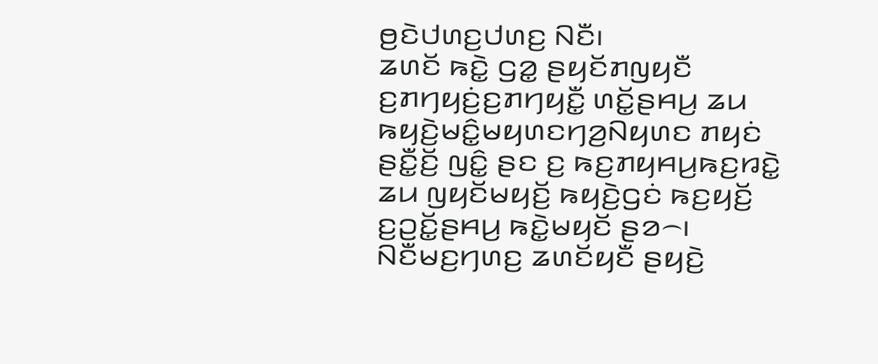ꤥ꤬ꤢꤧꤓꤛꤢ꤬ꤓꤛꤢ꤬ ꤡꤢꤪ꤯
ꤘꤛꤢꤩ ꤒꤢꤧ꤭ ꤞꤤ꤭ ꤔꤟꤢꤩꤊꤜꤟꤢꤪ ꤢ꤬ꤊꤚꤟꤢꤦ꤬ꤢ꤬ꤊꤚꤟꤢꤪ꤭ ꤛꤢꤩ꤭ꤔꤌꤣ꤬ ꤘꤣ ꤒꤟꤢꤧ꤬ꤗꤢꤨ꤭ꤗꤟꤛꤢꤚꤤ꤬ꤡꤟꤛꤢ ꤊꤟꤢꤦ ꤔꤢꤪ꤭ꤢꤩ꤬ ꤜꤢꤨ꤭ ꤔꤢ ꤢ꤬ ꤒꤢ꤬ꤊꤟꤌꤣ꤬ꤒꤢ꤬ꤙꤢꤧ꤭ ꤘꤣ ꤜꤟꤢꤩꤗꤟꤢꤩ꤬ ꤒꤟꤢꤧ꤬ꤞꤢꤦ ꤒꤢ꤬ꤟꤢꤩ꤬ ꤢ꤬ꤑꤢꤩ꤭ꤔꤌꤣ꤬ ꤒꤢꤧ꤭ꤗꤟꤢꤩ ꤔꤤ꤮꤯ ꤡꤢꤪꤗꤢ꤬ꤚꤛꤢ꤬ ꤘꤛꤢꤩꤟꤢꤪ ꤔꤟꤢꤧ꤬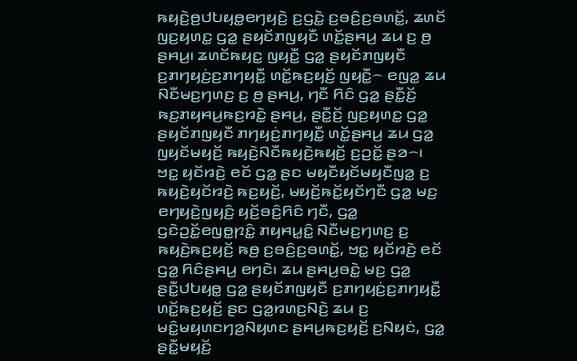ꤒꤟꤢꤧ꤬ꤥ꤬ꤓꤝꤟꤥ꤭ꤕꤚꤟꤢꤧ꤬ ꤢ꤬ꤞꤢꤧ꤭ ꤢ꤬ꤋꤢꤨ꤬ꤢ꤬ꤋꤛꤢꤩ꤭, ꤘꤛꤢꤩ ꤜꤢ꤬ꤟꤛꤢ꤭ ꤞꤤ꤭ ꤔꤟꤢꤩꤊꤜꤟꤢꤪ ꤛꤢꤩ꤭ꤔꤌꤣ꤬ ꤘꤣ ꤢ꤬ ꤥ꤬ ꤔꤌꤣ꤬꤯ ꤘꤛꤢꤩꤒꤟꤢ꤭ ꤜꤟꤢꤪ꤭ ꤞꤤ꤭ ꤔꤟꤢꤩꤊꤜꤟꤢꤪ ꤢ꤬ꤊꤚꤟꤢꤦ꤬ꤢ꤬ꤊꤚꤟꤢꤪ꤭ ꤛꤢꤩ꤭ꤒꤢ꤬ꤟꤢꤩ꤬ ꤜꤟꤢꤪ꤭꤮ ꤕꤜꤤ꤭ ꤘꤣ ꤡꤢꤪꤗꤢ꤬ꤚꤛꤢ꤬ ꤢ꤬ ꤥ꤬ ꤔꤌꤣ꤬, ꤚꤢꤪ ꤖꤢꤨ ꤞꤤ꤭ ꤔꤢꤪ꤭ꤢꤩ꤬ ꤒꤢ꤬ꤊꤟꤌꤣ꤬ꤒꤢ꤬ꤙꤢꤧ꤭ ꤔꤌꤣ꤬, ꤔꤢꤪ꤭ꤢꤩ꤬ ꤜꤢ꤬ꤟꤛꤢ꤭ ꤞꤤ꤭ ꤔꤟꤢꤩꤊꤜꤟꤢꤪ ꤊꤚꤟꤢꤦ꤬ꤊꤚꤟꤢꤪ꤭ ꤛꤢꤩ꤭ꤔꤌꤣ꤬ ꤘꤣ ꤞꤤ꤭ ꤜꤟꤢꤩꤗꤟꤢꤩ꤬ ꤒꤟꤢꤧ꤬ꤡꤢꤪꤒꤟꤢꤧ꤬ꤒꤟꤢꤩ꤬ ꤢ꤬ꤑꤢꤩ꤭ ꤔꤤ꤮꤯
ꤠꤢ꤭ ꤟꤢꤩꤙꤢꤧ꤬ ꤕꤢꤩ ꤞꤤ꤭ ꤔꤢ ꤗꤟꤢꤪꤟꤢꤩꤗꤟꤢꤪꤜꤤ꤭ ꤢ꤬ ꤒꤟꤢꤧ꤬ꤟꤢꤩꤙꤢꤧ꤬ ꤒꤢ꤬ꤟꤢꤩ꤬, ꤗꤟꤢꤩ꤬ꤒꤢꤩ꤭ꤟꤢꤩꤚꤢꤪ ꤞꤤ꤭ ꤗꤢ꤬ ꤕꤚꤟꤢꤧ꤬ꤜꤟꤢꤨ꤬ ꤟꤢꤩ꤬ꤋꤢꤨ꤬ꤖꤢꤨ ꤚꤢꤪ, ꤞꤤ꤭ ꤞꤢꤧꤑꤢꤩ꤭ꤕꤜꤥ꤭ꤐꤢꤨ꤭ ꤊꤟꤌꤣ꤭ꤢꤨ꤭ ꤡꤢꤪꤗꤢ꤬ꤚꤛꤢ꤬ ꤢ꤬ ꤒꤟꤢꤧ꤬ꤒꤢ꤬ꤟꤢꤩ꤬ ꤒꤥ꤬ ꤢ꤬ꤋꤢꤨ꤬ꤢ꤬ꤋꤛꤢꤩ꤭, ꤠꤢ꤭ ꤟꤢꤩꤙꤢꤧ꤬ ꤕꤢꤩ ꤞꤤ꤭ ꤖꤢꤨꤔꤌꤣ꤬ ꤕꤚꤢꤧ꤯ ꤘꤣ ꤔꤌꤣ꤬ꤋꤢꤧ꤭ ꤗꤢ꤬ ꤞꤤ꤭ ꤔꤢꤪ꤭ꤓꤝꤟꤥ꤭ ꤞꤤ꤭ ꤔꤟꤢꤩꤊꤜꤟꤢꤪ ꤢ꤬ꤊꤚꤟꤢꤦ꤬ꤢ꤬ꤊꤚꤟꤢꤪ꤭ ꤛꤢꤩ꤭ꤒꤢ꤬ꤟꤢꤩ꤬ ꤔꤢ ꤞꤤ꤭ꤙꤛꤢ꤬ꤡꤢꤧ꤬ ꤘꤣ ꤢ꤬ ꤗꤢꤨ꤭ꤗꤟꤛꤢꤚꤤ꤬ꤡꤟꤛꤢ ꤔꤌꤣ꤬ꤒꤢ꤬ꤟꤢꤩ꤬ ꤢ꤬ꤡꤟꤢꤦ, ꤞꤤ꤭ ꤔꤢꤪ꤭ꤗꤟꤢꤩ꤬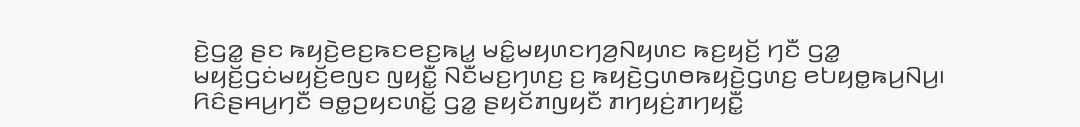ꤢꤧ꤬ꤞꤤ꤭ ꤔꤢ ꤒꤟꤢꤧ꤬ꤕꤢ꤬ꤒꤢꤕꤢ꤬ꤒꤣ꤭ ꤗꤢꤨ꤭ꤗꤟꤛꤢꤚꤤ꤬ꤡꤟꤛꤢ ꤒꤢ꤬ꤟꤢꤩ꤬ ꤚꤢꤪ ꤞꤤ꤭ ꤗꤟꤢꤩ꤬ꤞꤢꤦꤗꤟꤢꤩ꤬ꤕꤜꤢ ꤜꤟꤢꤪ꤭ ꤡꤢꤪꤗꤢ꤬ꤚꤛꤢ꤬ ꤢ꤬ ꤒꤟꤢꤧ꤬ꤞꤛꤥꤒꤟꤢꤧ꤬ꤞꤛꤢ꤬ ꤕꤝꤟꤥ꤭ꤒꤣ꤬ꤡꤣ꤬꤯ ꤖꤢꤨꤔꤌꤣ꤬ꤚꤢꤪ ꤋꤥ꤭ꤑꤟꤢꤛꤢꤩ꤭ ꤞꤤ꤭ ꤔꤟꤢꤩꤊꤜꤟꤢꤪ ꤊꤚꤟꤢꤦ꤬ꤊꤚꤟꤢꤪ꤭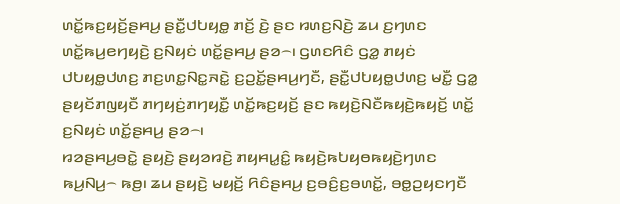ꤛꤢꤩ꤭ꤒꤢ꤬ꤟꤢꤩ꤬ꤔꤌꤣ꤬ ꤔꤢꤪ꤭ꤓꤝꤟꤥ꤭ ꤊꤢꤩ꤬ ꤢꤧ꤬ ꤔꤢ ꤙꤛꤢ꤬ꤡꤢꤧ꤬ ꤘꤣ ꤢ꤬ꤚꤛꤢ ꤛꤢꤩ꤭ꤒꤣ꤬ꤕꤚꤟꤢꤧ꤬ ꤢ꤬ꤡꤟꤢꤦ ꤛꤢꤩ꤭ꤔꤌꤣ꤬ ꤔꤤ꤮꤯ ꤞꤛꤢꤖꤢꤨ ꤞꤤ꤭ ꤊꤟꤢꤦ ꤓꤝꤟꤥ꤭ꤓꤛꤢ꤬ ꤊꤢ꤬ꤛꤢ꤭ꤡꤢ꤭ꤏꤢꤧ꤭ ꤢ꤬ꤑꤢꤩ꤭ꤔꤌꤣ꤬ꤚꤢꤪ, ꤔꤢꤪ꤭ꤓꤝꤟꤥ꤭ꤓꤛꤢ꤬ ꤗꤢꤪ꤭ ꤞꤤ꤭ ꤔꤟꤢꤩꤊꤜꤟꤢꤪ ꤊꤚꤟꤢꤦ꤬ꤊꤚꤟꤢꤪ꤭ ꤛꤢꤩ꤭ꤒꤢ꤬ꤟꤢꤩ꤬ ꤔꤢ ꤒꤟꤢꤧ꤬ꤡꤢꤪꤒꤟꤢꤧ꤬ꤒꤟꤢꤩ꤬ ꤛꤢꤩ꤭ ꤢ꤬ꤡꤟꤢꤦ ꤛꤢꤩ꤭ꤔꤌꤣ꤬ ꤔꤤ꤮꤯
ꤙꤤꤔꤌꤣ꤬ꤋꤢꤧ꤭ ꤔꤟꤢꤧ꤬ ꤔꤟꤤꤙꤢꤧ꤬ ꤊꤟꤌꤣ꤭ꤢꤨ꤭ ꤒꤟꤢꤧ꤬ꤒꤝꤟꤥꤒꤟꤢꤧ꤬ꤚꤛꤢ ꤒꤣ꤬ꤡꤣ꤬꤮ ꤒꤥ꤬꤯ ꤘꤣ ꤔꤟꤢꤧ꤬ ꤗꤟꤢꤩ꤬ ꤖꤢꤨꤔꤌꤣ꤬ ꤢ꤬ꤋꤢꤨ꤬ꤢ꤬ꤋꤛꤢꤩ꤭, ꤋꤥ꤭ꤑꤟꤢꤚꤢꤪ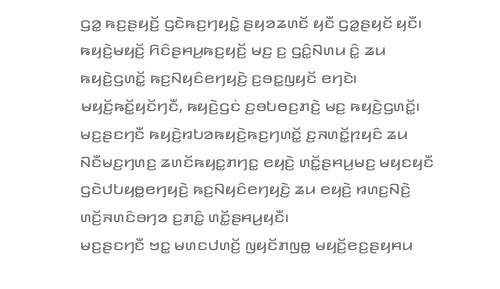ꤞꤤ꤭ ꤒꤢ꤬ꤔꤟꤢꤩ꤬ ꤞꤢꤧꤒꤢ꤬ꤚꤟꤢꤧ꤭ ꤔꤟꤤꤘꤛꤢꤩ ꤟꤢꤪ ꤞꤤ꤭ꤔꤟꤢꤩ ꤟꤢꤪ꤯ ꤒꤟꤢꤧ꤬ꤗꤟꤢꤩ꤬ ꤖꤢꤨꤔꤌꤣ꤬ꤒꤢ꤬ꤟꤢꤩ꤬ ꤗꤢ꤬ ꤢ꤬ ꤞꤢꤨ꤭ꤡꤛꤣ ꤢꤨ꤭ ꤘꤣ ꤒꤟꤢꤧ꤬ꤞꤛꤢꤩ꤭ ꤒꤢ꤬ꤡꤟꤢꤨꤕꤚꤟꤢꤧ꤬ ꤢ꤬ꤋꤢ꤭ꤜꤟꤢꤩ ꤕꤚꤢꤧ꤯
ꤗꤟꤢꤩ꤬ꤒꤢꤩ꤭ꤟꤢꤩꤚꤢꤪ, ꤒꤟꤢꤧ꤬ꤞꤢꤦ ꤢ꤬ꤋꤝꤥꤢ꤬ꤊꤢꤧ꤬ ꤗꤢ꤬ ꤒꤟꤢꤧ꤬ꤞꤛꤢꤩ꤭꤯ ꤗꤢ꤬ꤔꤢꤚꤢꤪ ꤒꤟꤢꤧ꤬ꤙꤝꤤꤒꤟꤢꤧ꤬ꤒꤢ꤬ꤚꤛꤢꤩ꤭ ꤢ꤬ꤏꤛꤢꤩ꤭ꤐꤟꤢꤨ ꤘꤣ ꤡꤢꤪꤗꤢ꤬ꤚꤛꤢ꤬ ꤘꤛꤢꤩꤒꤟꤢ꤭ꤊꤚꤢ꤭ ꤕꤟꤢꤧ꤬ ꤛꤢꤩ꤭ꤔꤌꤣ꤬ꤗꤢ꤬ ꤗꤟꤢꤟꤢꤪ ꤞꤢꤧꤓꤝꤟꤥ꤭ꤕꤚꤟꤢꤧ꤬ ꤒꤢ꤬ꤡꤟꤢꤨꤕꤚꤟꤢꤧ꤬ ꤘꤣ ꤕꤟꤢꤧ꤬ ꤙꤛꤢ꤬ꤡꤢꤧ꤬ ꤛꤢꤩ꤬ꤏꤛꤢꤨꤋꤚꤤ ꤢ꤬ꤊꤢꤨ꤭ ꤛꤢꤩ꤭ꤔꤌꤣ꤬ꤟꤢꤪ꤯
ꤗꤢ꤬ꤔꤢꤚꤢꤪ ꤠꤢ꤭ ꤗꤛꤢꤓꤛꤢꤩ꤬ ꤜꤟꤢꤩꤊꤜꤥ꤭ ꤗꤟꤢꤩ꤬ꤕꤢ꤬ꤔꤟꤌꤣ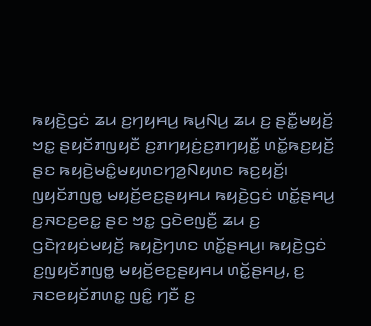ꤒꤟꤢꤧ꤬ꤞꤢꤦ ꤘꤣ ꤢ꤬ꤚꤟꤌꤣ꤬ ꤒꤣ꤬ꤡꤣ꤬ ꤘꤣ ꤢ꤬ ꤔꤢꤪ꤭ꤗꤟꤢꤩ꤬ ꤠꤢ꤭ ꤔꤟꤢꤩꤊꤜꤟꤢꤪ ꤢ꤬ꤊꤚꤟꤢꤦ꤬ꤢ꤬ꤊꤚꤟꤢꤪ꤭ ꤛꤢꤩ꤭ꤒꤢ꤬ꤟꤢꤩ꤬ ꤔꤢ ꤒꤟꤢꤧ꤬ꤗꤢꤨ꤭ꤗꤟꤛꤢꤚꤤ꤬ꤡꤟꤛꤢ ꤒꤢ꤬ꤟꤢꤩ꤬꤯ ꤜꤟꤢꤩꤊꤜꤥ꤭ ꤗꤟꤢꤩ꤬ꤕꤢ꤬ꤔꤟꤌꤣ ꤒꤟꤢꤧ꤬ꤞꤢꤦ ꤛꤢꤩ꤭ꤔꤌꤣ꤬ ꤢ꤬ꤏꤢꤢ꤬ꤕꤢ꤭ ꤔꤢ ꤠꤢ꤭ ꤞꤢꤧꤕꤜꤢꤪ꤬ ꤘꤣ ꤢ꤬ ꤞꤢꤧꤐꤟꤢꤦꤗꤟꤢꤩ꤬ ꤒꤟꤢꤧ꤬ꤚꤛꤢ ꤛꤢꤩ꤭ꤔꤌꤣ꤬꤯ ꤒꤟꤢꤧ꤬ꤞꤢꤦ ꤢ꤬ꤜꤟꤢꤩꤊꤜꤥ꤭ ꤗꤟꤢꤩ꤬ꤕꤢ꤬ꤔꤟꤌꤣ ꤛꤢꤩ꤭ꤔꤌꤣ꤬, ꤢ꤬ ꤏꤢꤕꤟꤢꤩꤊꤛꤢ꤭ ꤜꤢꤨ꤭ ꤚꤢꤪ ꤢ꤬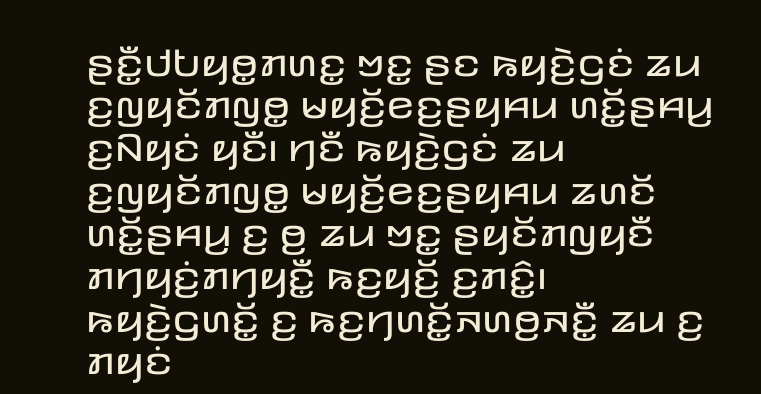ꤔꤢꤪ꤭ꤓꤝꤟꤥ꤭ꤊꤛꤢ꤭ ꤠꤢ꤭ ꤔꤢ ꤒꤟꤢꤧ꤬ꤞꤢꤦ ꤘꤣ ꤢ꤬ꤜꤟꤢꤩꤊꤜꤥ꤭ ꤗꤟꤢꤩ꤬ꤕꤢ꤬ꤔꤟꤌꤣ ꤛꤢꤩ꤭ꤔꤌꤣ꤬ ꤢ꤬ꤡꤟꤢꤦ ꤟꤢꤪ꤯ ꤚꤢꤪ ꤒꤟꤢꤧ꤬ꤞꤢꤦ ꤘꤣ ꤢ꤬ꤜꤟꤢꤩꤊꤜꤥ꤭ ꤗꤟꤢꤩ꤬ꤕꤢ꤬ꤔꤟꤌꤣ ꤘꤛꤢꤩ ꤛꤢꤩ꤭ꤔꤌꤣ꤬ ꤢ꤬ ꤥ꤬ ꤘꤣ ꤠꤢ꤭ ꤔꤟꤢꤩꤊꤜꤟꤢꤪ ꤊꤚꤟꤢꤦ꤬ꤊꤚꤟꤢꤪ꤭ ꤒꤢ꤬ꤟꤢꤩ꤬ ꤢ꤬ꤊꤢꤨ꤭꤯
ꤒꤟꤢꤧ꤬ꤞꤛꤢꤩ꤭ ꤢ꤬ ꤒꤢ꤬ꤚꤛꤢꤩ꤭ꤏꤛꤥ꤬ꤏꤢꤪ꤭ ꤘꤣ ꤢ꤬ ꤊꤟꤢꤦ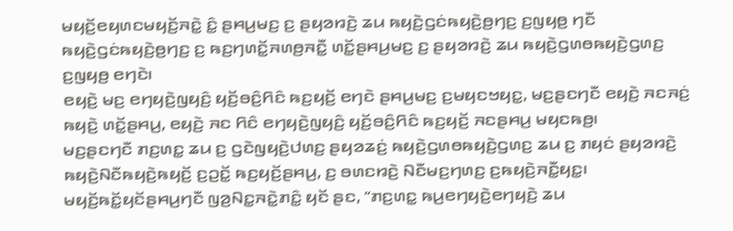ꤗꤟꤢꤩ꤬ꤕꤟꤛꤢꤗꤟꤢꤩ꤬ꤏꤢꤧ꤭ ꤢꤨ꤭ ꤔꤌꤣ꤬ꤗꤢ꤬ ꤢ꤬ ꤔꤟꤤꤙꤢꤧ꤬ ꤘꤣ ꤒꤟꤢꤧ꤬ꤞꤢꤦꤒꤟꤢꤧ꤬ꤥ꤬ꤚꤢ꤬ ꤢ꤬ꤜꤟꤥ꤬ ꤚꤢꤪ ꤒꤟꤢꤧ꤬ꤞꤢꤦꤒꤟꤢꤧ꤬ꤥ꤬ꤚꤢ꤬ ꤢ꤬ ꤒꤢ꤬ꤚꤛꤢꤩ꤭ꤏꤛꤥ꤬ꤏꤢꤪ꤭ ꤛꤢꤩ꤭ꤔꤌꤣ꤬ꤗꤢ꤬ ꤢ꤬ ꤔꤟꤤꤙꤢꤧ꤬ ꤘꤣ ꤒꤟꤢꤧ꤬ꤞꤛꤥꤒꤟꤢꤧ꤬ꤞꤛꤢ꤬ ꤢ꤬ꤜꤟꤥ꤬ ꤕꤚꤢꤧ꤯
ꤕꤟꤢꤧ꤬ ꤗꤢ꤬ ꤕꤚꤟꤢꤧ꤬ꤜꤟꤢꤨ꤬ ꤟꤢꤩ꤬ꤋꤢꤨ꤬ꤖꤢꤨ ꤒꤢ꤬ꤟꤢꤩ꤬ ꤕꤚꤢꤧ ꤔꤌꤣ꤬ꤗꤢ꤬ ꤢ꤬ꤗꤟꤢꤠꤟꤢ꤭, ꤗꤢ꤬ꤔꤢꤚꤢꤪ ꤕꤟꤢꤧ꤬ ꤏꤢꤏꤢꤦ꤬ ꤒꤟꤢꤧ꤬ ꤛꤢꤩ꤭ꤔꤌꤣ꤬, ꤕꤟꤢꤧ꤬ ꤏꤢ ꤖꤢꤨ ꤕꤚꤟꤢꤧ꤬ꤜꤟꤢꤨ꤬ ꤟꤢꤩ꤬ꤋꤢꤨ꤬ꤖꤢꤨ ꤒꤢ꤬ꤟꤢꤩ꤬ ꤏꤢꤔꤌꤣ꤬ ꤗꤟꤢꤒꤥ꤬꤯
ꤗꤢ꤬ꤔꤢꤚꤢꤪ ꤊꤢ꤬ꤛꤢ꤭ ꤘꤣ ꤢ꤬ ꤞꤢꤧꤜꤟꤢꤧ꤬ꤓꤛꤢ꤬ ꤔꤟꤤꤘꤢꤦ꤬ ꤒꤟꤢꤧ꤬ꤞꤛꤥꤒꤟꤢꤧ꤬ꤞꤛꤢ꤬ ꤘꤣ ꤢ꤬ ꤊꤟꤢꤦ ꤔꤟꤤꤙꤢꤧ꤬ ꤒꤟꤢꤧ꤬ꤡꤢꤪꤒꤟꤢꤧ꤬ꤒꤟꤢꤩ꤬ ꤢ꤬ꤑꤢꤩ꤭ ꤒꤢ꤬ꤟꤢꤩ꤬ꤔꤌꤣ꤬, ꤢ꤬ ꤋꤛꤢꤙꤢꤧ꤬ ꤡꤢꤪꤗꤢ꤬ꤚꤛꤢ꤬ ꤢ꤬ꤒꤟꤢꤧ꤬ꤏꤢꤪ꤭ꤟꤢ꤭꤯ ꤗꤟꤢꤩ꤬ꤒꤢꤩ꤭ꤟꤢꤩꤔꤌꤣ꤬ꤚꤢꤪ ꤜꤤ꤬ꤡꤢ꤭ꤏꤢꤧ꤭ꤊꤢꤨ꤭ ꤟꤢꤩ ꤔꤢ, “ꤊꤢ꤬ꤛꤢ꤭ ꤒꤣ꤬ꤕꤚꤟꤢꤧ꤬ꤕꤚꤟꤢꤧ꤬ ꤘꤣ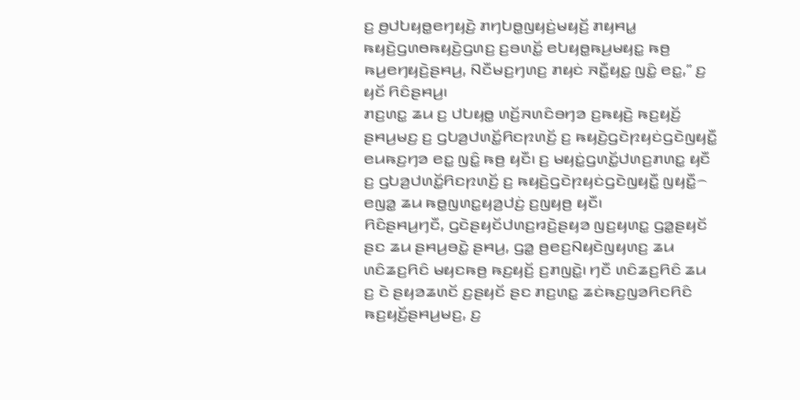ꤢ꤬ ꤥ꤬ꤓꤝꤟꤥ꤭ꤕꤚꤟꤢꤧ꤬ ꤊꤚꤝꤥ꤭ꤜꤟꤢꤦ꤬ꤗꤟꤢꤩ꤬ ꤊꤟꤌꤣ꤭ ꤒꤟꤢꤧ꤬ꤞꤛꤥꤒꤟꤢꤧ꤬ꤞꤛꤢ꤬ ꤢ꤬ꤋꤛꤢꤩ꤭ ꤕꤝꤟꤥ꤭ꤒꤣ꤬ꤗꤟꤢ꤭ ꤒꤥ꤬ ꤒꤣ꤬ꤕꤚꤟꤢꤧ꤬ꤔꤌꤣ꤬, ꤡꤢꤪꤗꤢ꤬ꤚꤛꤢ꤬ ꤊꤟꤢꤦ ꤏꤢꤪ꤭ꤟꤢ꤭ ꤜꤢꤨ꤭ ꤕꤢ꤭,” ꤢ꤬ ꤟꤢꤩ ꤖꤢꤨꤔꤌꤣ꤬꤯
ꤊꤢ꤬ꤛꤢ꤭ ꤘꤣ ꤢ꤬ ꤓꤝꤟꤥ꤭ ꤛꤢꤩ꤬ꤏꤛꤢꤨꤋꤚꤤ ꤢ꤬ꤒꤟꤢꤧ꤬ ꤒꤢ꤬ꤟꤢꤩ꤬ ꤔꤌꤣ꤬ꤗꤢ꤬ ꤢ꤬ ꤞꤝꤤ꤬ꤓꤛꤢꤩ꤭ꤖꤢꤐꤛꤢꤩ꤬ ꤢ꤬ ꤒꤟꤢꤧ꤬ꤞꤢꤧꤐꤟꤢꤦꤞꤢꤧꤜꤟꤢꤪ꤭ ꤕꤣꤒꤢ꤬ꤚꤤ ꤕꤢ꤭ ꤜꤢꤨ꤭ ꤒꤥ꤬ ꤟꤢꤪ꤯ ꤢ꤬ ꤗꤟꤢꤦ꤭ꤞꤛꤢꤩ꤭ꤓꤛꤢ꤬ꤊꤛꤢ꤭ ꤟꤢꤪ ꤢ꤬ ꤞꤝꤤ꤬ꤓꤛꤢꤩ꤭ꤖꤢꤐꤛꤢꤩ꤬ ꤢ꤬ ꤒꤟꤢꤧ꤬ꤞꤢꤧꤐꤟꤢꤦꤞꤢꤧꤜꤟꤢꤪ꤭ ꤜꤟꤢꤪ꤭꤮ ꤕꤜꤤ꤭ ꤘꤣ ꤒꤥ꤭ꤜꤛꤢ꤭ꤟꤤ꤬ꤓꤢꤦ꤬ ꤢ꤬ꤜꤟꤥ꤬ ꤟꤢꤪ꤯
ꤖꤢꤨꤔꤌꤣ꤬ꤚꤢꤪ, ꤞꤢꤧꤔꤟꤢꤩꤓꤛꤢ꤬ꤙꤢꤧ꤬ꤔꤟꤤ ꤜꤢ꤬ꤟꤛꤢ꤭ ꤞꤤ꤭ꤔꤟꤢꤩ ꤔꤢ ꤘꤣ ꤔꤌꤣ꤬ꤋꤢꤧ꤭ ꤔꤌꤣ꤬, ꤞꤤ꤭ ꤥ꤬ꤕꤢ꤬ꤡꤟꤢꤧꤜꤟꤛꤢ꤬ ꤘꤣ ꤛꤢꤨꤘꤢ꤬ꤖꤢꤨ ꤗꤟꤢꤒꤥ꤬ ꤒꤢ꤬ꤟꤢꤩ꤬ ꤢ꤬ꤊꤜꤢꤧ꤭꤯ ꤚꤢꤪ ꤛꤢꤨꤘꤢ꤬ꤖꤢꤨ ꤘꤣ ꤢ꤬ ꤢꤧ ꤔꤟꤤꤘꤛꤢꤩ ꤢ꤬ꤔꤟꤢꤩ ꤔꤢ ꤊꤢ꤬ꤛꤢ꤭ ꤘꤢꤦꤒꤢ꤬ꤜꤤꤖꤢꤖꤢꤨ ꤒꤢ꤬ꤟꤢꤩ꤬ꤔꤌꤣ꤬ꤗꤢ꤬, ꤢ꤬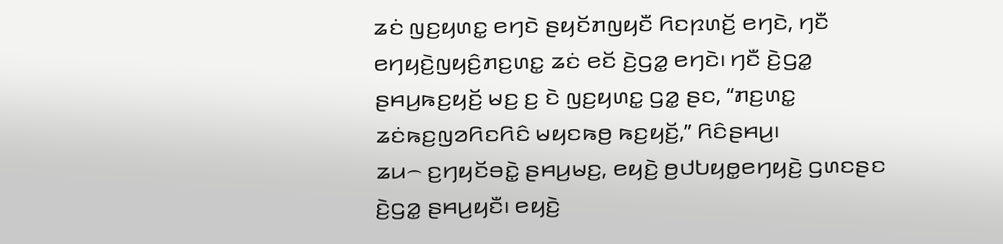ꤘꤢꤦ ꤜꤢ꤬ꤟꤛꤢ꤭ ꤕꤚꤢꤧ ꤔꤟꤢꤩꤊꤜꤟꤢꤪ ꤖꤢꤐꤛꤢꤩ꤬ ꤕꤚꤢꤧ, ꤚꤢꤪ ꤕꤚꤟꤢꤧ꤬ꤜꤟꤢꤨ꤬ꤊꤢ꤬ꤛꤢ꤭ ꤘꤢꤦ ꤕꤢꤩ ꤢꤧ꤬ꤞꤤ꤭ ꤕꤚꤢꤧ꤯ ꤚꤢꤪ ꤢꤧ꤬ꤞꤤ꤭ ꤔꤌꤣ꤬ꤒꤢ꤬ꤟꤢꤩ꤬ ꤗꤢ꤬ ꤢ꤬ ꤢꤧ ꤜꤢ꤬ꤟꤛꤢ꤭ ꤞꤤ꤭ ꤔꤢ, “ꤊꤢ꤬ꤛꤢ꤭ ꤘꤢꤦꤒꤢ꤬ꤜꤤꤖꤢꤖꤢꤨ ꤗꤟꤢꤒꤥ꤬ ꤒꤢ꤬ꤟꤢꤩ꤬,” ꤖꤢꤨꤔꤌꤣ꤬꤯
ꤘꤣ꤮ ꤢ꤬ꤚꤟꤢꤩꤋꤢꤧ꤭ ꤔꤌꤣ꤬ꤗꤢ꤬, ꤕꤟꤢꤧ꤬ ꤥ꤬ꤓꤝꤟꤥ꤭ꤕꤚꤟꤢꤧ꤬ ꤞꤛꤢꤔꤢ ꤢꤧ꤬ꤞꤤ꤭ ꤔꤌꤣ꤬ꤟꤢꤪ꤯ ꤕꤟꤢꤧ꤬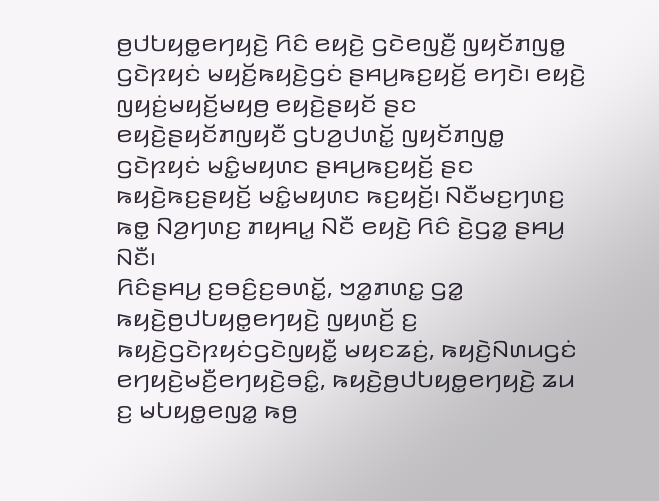ꤥ꤬ꤓꤝꤟꤥ꤭ꤕꤚꤟꤢꤧ꤬ ꤖꤢꤨ ꤕꤟꤢꤧ꤬ ꤞꤢꤧꤕꤜꤢꤪ꤬ ꤜꤟꤢꤩꤊꤜꤥ꤭ ꤞꤢꤧꤐꤟꤢꤦ ꤗꤟꤢꤩ꤬ꤒꤟꤢꤧ꤬ꤞꤢꤦ ꤔꤌꤣ꤬ꤒꤢ꤬ꤟꤢꤩ꤬ ꤕꤚꤢꤧ꤯ ꤕꤟꤢꤧ꤬ ꤜꤟꤢꤦ꤬ꤗꤟꤢꤩ꤬ꤗꤟꤥ꤬ ꤕꤟꤢꤧ꤬ꤔꤟꤢꤩ ꤔꤢ ꤕꤟꤢꤧ꤬ꤔꤟꤢꤩꤊꤜꤟꤢꤪ ꤞꤝꤤ꤬ꤓꤛꤢꤩ꤭ ꤜꤟꤢꤩꤊꤜꤥ꤭ ꤞꤢꤧꤐꤟꤢꤦ ꤗꤢꤨ꤭ꤗꤟꤛꤢ ꤔꤌꤣ꤬ꤒꤢ꤬ꤟꤢꤩ꤬ ꤔꤢ ꤒꤟꤢꤧ꤬ꤒꤢ꤬ꤔꤟꤢꤩ꤬ ꤗꤢꤨ꤭ꤗꤟꤛꤢ ꤒꤢ꤬ꤟꤢꤩ꤬꤯ ꤡꤢꤪꤗꤢ꤬ꤚꤛꤢ꤬ ꤒꤥ꤭ ꤡꤤ꤬ꤚꤛꤢ꤬ ꤊꤟꤌꤣ꤭ ꤡꤢꤪ ꤕꤟꤢꤧ꤬ ꤖꤢꤨ ꤢꤧ꤬ꤞꤤ꤭ ꤔꤌꤣ꤬ ꤡꤢꤪ꤯
ꤖꤢꤨꤔꤌꤣ꤬ ꤢ꤬ꤋꤢꤨ꤬ꤢ꤬ꤋꤛꤢꤩ꤭, ꤠꤤ꤭ꤊꤛꤢ꤭ ꤞꤤ꤭ ꤒꤟꤢꤧ꤬ꤥ꤬ꤓꤝꤟꤥ꤭ꤕꤚꤟꤢꤧ꤬ ꤜꤟꤛꤢꤩ꤬ ꤢ꤬ ꤒꤟꤢꤧ꤬ꤞꤢꤧꤐꤟꤢꤦꤞꤢꤧꤜꤟꤢꤪ꤭ ꤗꤟꤢꤘꤢꤦ꤬, ꤒꤟꤢꤧ꤬ꤡꤛꤣꤞꤢꤦ ꤕꤚꤟꤢꤧ꤬ꤗꤢꤪ꤬ꤕꤚꤟꤢꤧ꤬ꤋꤢꤨ꤭, ꤒꤟꤢꤧ꤬ꤥ꤬ꤓꤝꤟꤥ꤭ꤕꤚꤟꤢꤧ꤬ ꤘꤣ ꤢ꤬ ꤗꤝꤟꤥ꤭ꤕꤜꤤ꤭ ꤒꤥ꤬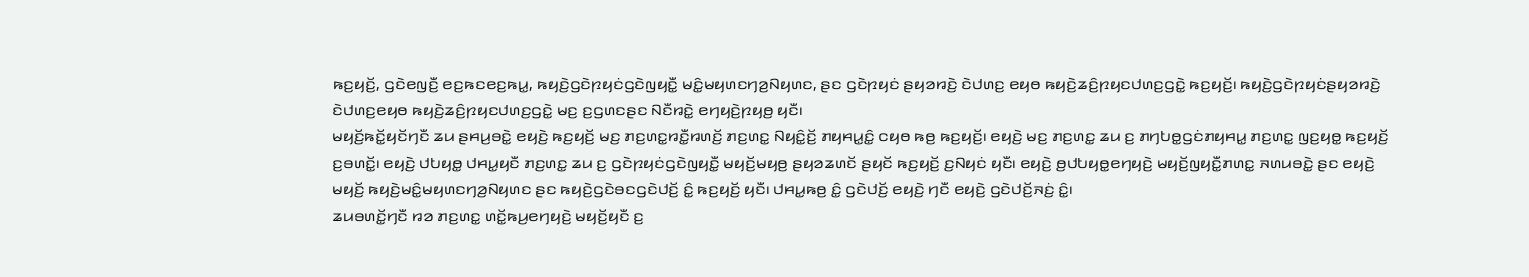ꤒꤢ꤬ꤟꤢꤩ꤬, ꤞꤢꤧꤕꤜꤢꤪ꤬ ꤕꤢ꤬ꤒꤢꤕꤢ꤬ꤒꤣ꤭, ꤒꤟꤢꤧ꤬ꤞꤢꤧꤐꤟꤢꤦꤞꤢꤧꤜꤟꤢꤪ꤭ ꤗꤢꤨ꤭ꤗꤟꤛꤢꤚꤤ꤬ꤡꤟꤛꤢ, ꤔꤢ ꤞꤢꤧꤐꤟꤢꤦ ꤔꤟꤤꤙꤢꤧ꤬ ꤢꤧꤓꤛꤢ꤬ ꤕꤟꤥ ꤒꤟꤢꤧ꤬ꤘꤢꤨ꤬ꤐꤟꤢꤓꤛꤢ꤬ꤞꤢꤧ꤭ ꤒꤢ꤬ꤟꤢꤩ꤬꤯ ꤒꤟꤢꤧ꤬ꤞꤢꤧꤐꤟꤢꤦꤔꤟꤤꤙꤢꤧ꤬ ꤢꤧꤓꤛꤢ꤬ꤕꤟꤥ ꤒꤟꤢꤧ꤬ꤘꤢꤨ꤬ꤐꤟꤢꤓꤛꤢ꤬ꤞꤢꤧ꤭ ꤗꤢ꤬ ꤢ꤬ꤞꤛꤢꤔꤢ ꤡꤢꤪꤙꤢꤧ꤭ ꤕꤚꤟꤢꤧ꤬ꤐꤟꤥ꤬ ꤟꤢꤪ꤯
ꤗꤟꤢꤩ꤬ꤒꤢꤩ꤭ꤟꤢꤩꤚꤢꤪ ꤘꤣ ꤔꤌꤣ꤬ꤋꤢꤧ꤭ ꤕꤟꤢꤧ꤬ ꤒꤢ꤬ꤟꤢꤩ꤬ ꤗꤢ꤬ ꤊꤢ꤬ꤛꤢ꤭ꤙꤢꤪ꤭ꤙꤛꤢꤩ꤬ ꤊꤢ꤬ꤛꤢ꤭ ꤡꤟꤢꤨ꤭ꤢꤩ꤬ ꤊꤟꤌꤣ꤭ꤢꤨ꤭ ꤍꤟꤥ ꤒꤥ꤬ ꤒꤢ꤬ꤟꤢꤩ꤬꤯ ꤕꤟꤢꤧ꤬ ꤗꤢ꤬ ꤊꤢ꤬ꤛꤢ꤭ ꤘꤣ ꤢ꤬ ꤊꤚꤝꤥ꤭ꤞꤢꤦꤊꤟꤌꤣ꤭ ꤊꤢ꤬ꤛꤢ꤭ ꤜꤢ꤬ꤟꤥ꤭ ꤒꤢ꤬ꤟꤢꤩ꤬ ꤢ꤬ꤋꤛꤢꤩ꤭꤯ ꤕꤟꤢꤧ꤬ ꤓꤝꤟꤥ꤭ ꤓꤌꤣ꤭ꤟꤢꤪ ꤊꤢ꤬ꤛꤢ꤭ ꤘꤣ ꤢ꤬ ꤞꤢꤧꤐꤟꤢꤦꤞꤢꤧꤜꤟꤢꤪ꤭ ꤗꤟꤢꤩ꤬ꤗꤟꤥ꤬ ꤔꤟꤤꤘꤛꤢꤩ ꤔꤟꤢꤩ ꤒꤢ꤬ꤟꤢꤩ꤬ ꤢ꤬ꤡꤟꤢꤦ ꤟꤢꤪ꤯ ꤕꤟꤢꤧ꤬ ꤥ꤬ꤓꤝꤟꤥ꤭ꤕꤚꤟꤢꤧ꤬ ꤗꤟꤢꤩ꤬ꤜꤟꤢꤪ꤭ꤊꤛꤢ꤭ ꤏꤛꤣꤋꤢꤧ꤭ ꤔꤢ ꤕꤟꤢꤧ꤬ ꤗꤟꤢꤩ꤬ ꤒꤟꤢꤧ꤬ꤗꤢꤨ꤭ꤗꤟꤛꤢꤚꤤ꤬ꤡꤟꤛꤢ ꤔꤢ ꤒꤟꤢꤧ꤬ꤞꤢꤧꤋꤢꤞꤢꤧꤓꤢꤩ꤬ ꤢꤨ꤭ ꤒꤢ꤬ꤟꤢꤩ꤬ ꤟꤢꤪ꤯ ꤓꤌꤣ꤭ꤒꤥ꤬ ꤢꤨ꤭ ꤞꤢꤧꤓꤢꤩ꤬ ꤕꤟꤢꤧ꤬ ꤚꤢꤪ ꤕꤟꤢꤧ꤬ ꤞꤢꤧꤓꤢꤩ꤬ꤏꤢꤦ꤬ ꤢꤨ꤭꤯
ꤘꤣꤋꤛꤢꤩ꤭ꤚꤢꤪ ꤙꤤ ꤊꤢ꤬ꤛꤢ꤭ ꤛꤢꤩ꤭ꤒꤣ꤬ꤕꤚꤟꤢꤧ꤬ ꤗꤟꤢꤩ꤬ꤟꤢꤪ ꤢ꤬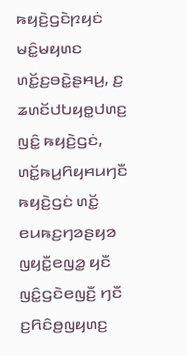ꤒꤟꤢꤧ꤬ꤞꤢꤧꤐꤟꤢꤦ ꤗꤢꤨ꤭ꤗꤟꤛꤢ ꤛꤢꤩ꤭ꤢ꤬ꤋꤢꤧ꤭ꤔꤌꤣ꤬, ꤢ꤬ ꤘꤛꤢꤩꤓꤝꤟꤥ꤭ꤓꤛꤢ꤬ ꤜꤢꤨ꤭ ꤒꤟꤢꤧ꤬ꤞꤢꤦ, ꤛꤢꤩ꤭ꤒꤣ꤬ꤖꤟꤌꤣꤚꤢꤪ ꤒꤟꤢꤧ꤬ꤞꤢꤦ ꤛꤢꤩ꤭ ꤕꤣꤒꤢ꤬ꤚꤤꤔꤟꤤ ꤜꤟꤢꤪ꤭ꤕꤜꤤ꤭ ꤟꤢꤪ ꤜꤢꤨ꤭ꤞꤢꤧꤕꤜꤢꤪ꤬ ꤚꤢꤪ ꤢ꤬ꤖꤢꤨꤥ꤬ꤜꤟꤛꤢ꤬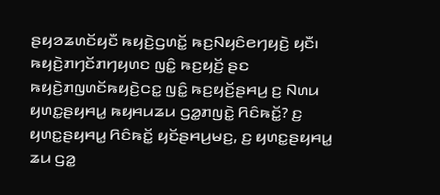ꤔꤟꤤꤘꤛꤢꤩꤟꤢꤪ ꤒꤟꤢꤧ꤬ꤞꤛꤢꤩ꤭ ꤒꤢ꤬ꤡꤟꤢꤨꤕꤚꤟꤢꤧ꤬ ꤟꤢꤪ꤯
ꤒꤟꤢꤧ꤬ꤊꤚꤢꤩꤊꤚꤟꤛꤢ ꤜꤢꤨ꤭ ꤒꤢ꤬ꤟꤢꤩ꤬ ꤔꤢ ꤒꤟꤢꤧ꤬ꤊꤜꤛꤢꤩꤒꤟꤢꤧ꤬ꤍꤢ꤭ ꤜꤢꤨ꤭ ꤒꤢ꤬ꤟꤢꤩ꤬ꤔꤌꤣ꤬ ꤢ꤬ ꤡꤛꤣ ꤟꤛꤢ꤭ꤔꤟꤌꤣ꤭ ꤒꤟꤌꤣꤘꤣ ꤞꤤ꤭ꤊꤜꤢꤧ꤭ ꤖꤢꤨꤒꤢꤩ꤭? ꤢ꤬ ꤟꤛꤢ꤭ꤔꤟꤌꤣ꤭ ꤖꤢꤨꤒꤢꤩ꤭ ꤟꤢꤩꤔꤌꤣ꤬ꤗꤢ꤬, ꤢ꤬ ꤟꤛꤢ꤭ꤔꤟꤌꤣ꤭ ꤘꤣ ꤞꤤ꤭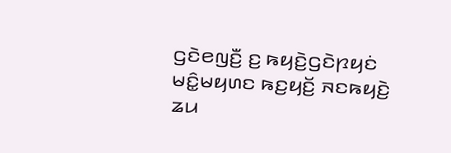ꤞꤢꤧꤕꤜꤢꤪ꤬ ꤢ꤬ ꤒꤟꤢꤧ꤬ꤞꤢꤧꤐꤟꤢꤦ ꤗꤢꤨ꤭ꤗꤟꤛꤢ ꤒꤢ꤬ꤟꤢꤩ꤬ ꤏꤢꤒꤟꤢꤧ꤬ ꤘꤣ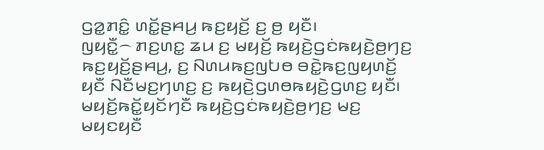ꤞꤤ꤭ꤊꤢꤨ꤭ ꤛꤢꤩ꤭ꤔꤌꤣ꤬ ꤒꤢ꤬ꤟꤢꤩ꤬ ꤢ꤬ ꤥ꤬ ꤟꤢꤪ꤯
ꤜꤟꤢꤪ꤭꤮ ꤊꤢ꤬ꤛꤢ꤭ ꤘꤣ ꤢ꤬ ꤗꤟꤢꤩ꤬ ꤒꤟꤢꤧ꤬ꤞꤢꤦꤒꤟꤢꤧ꤬ꤥ꤬ꤚꤢ꤬ ꤒꤢ꤬ꤟꤢꤩ꤬ꤔꤌꤣ꤬, ꤢ꤬ ꤡꤛꤣꤒꤢ꤬ꤜꤝꤥ ꤋꤢꤧ꤭ꤒꤢ꤬ꤜꤟꤛꤢꤩ꤬ ꤟꤢꤪ ꤡꤢꤪꤗꤢ꤬ꤚꤛꤢ꤬ ꤢ꤬ ꤒꤟꤢꤧ꤬ꤞꤛꤥꤒꤟꤢꤧ꤬ꤞꤛꤢ꤬ ꤟꤢꤪ꤯ ꤗꤟꤢꤩ꤬ꤒꤢꤩ꤭ꤟꤢꤩꤚꤢꤪ ꤒꤟꤢꤧ꤬ꤞꤢꤦꤒꤟꤢꤧ꤬ꤥ꤬ꤚꤢ꤬ ꤗꤢ꤬ ꤗꤟꤢꤟꤢꤪ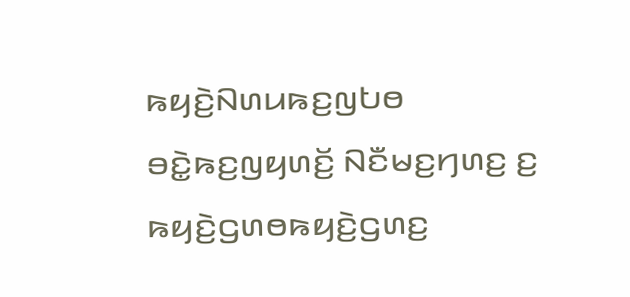ꤒꤟꤢꤧ꤬ꤡꤛꤣꤒꤢ꤬ꤜꤝꤥ ꤋꤢꤧ꤭ꤒꤢ꤬ꤜꤟꤛꤢꤩ꤬ ꤡꤢꤪꤗꤢ꤬ꤚꤛꤢ꤬ ꤢ꤬ ꤒꤟꤢꤧ꤬ꤞꤛꤥꤒꤟꤢꤧ꤬ꤞꤛꤢ꤬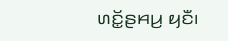ꤛꤢꤩ꤭ꤔꤌꤣ꤬ ꤟꤢꤪ꤯